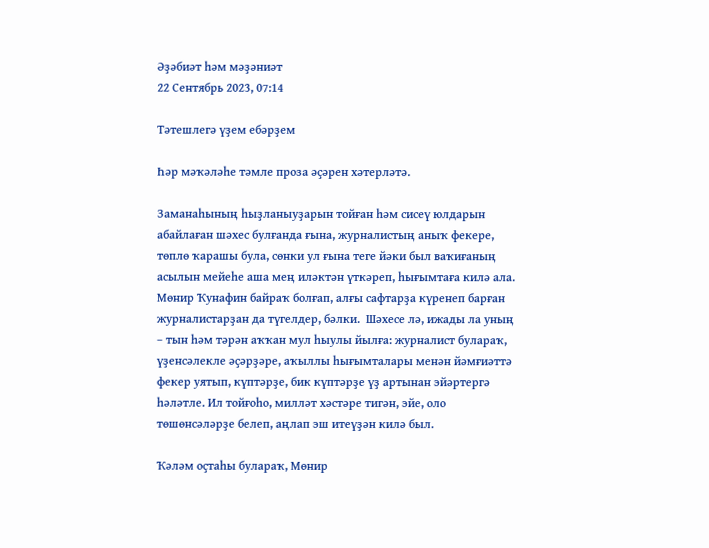Әҙәбиәт һәм мәҙәниәт
22 Сентябрь 2023, 07:14

Тәтешлегә үҙем ебәрҙем

Һәр мәҡәләһе тәмле проза әҫәрен хәтерләтә.

Заманаһының һыҙланыуҙарын тойған һәм сисеү юлдарын абайлаған шәхес булғанда ғына, журналистың аныҡ фекере, төплө ҡарашы була, сөнки ул ғына теге йәки был ваҡиғаның асылын мейеһе аша мең иләктән үткәреп, һығымтаға килә ала. Мөнир Ҡунафин байраҡ болғап, алғы сафтарҙа күренеп барған журналистарҙан да түгелдер, бәлки.  Шәхесе лә, ижады ла уның – тын һәм тәрән аҡҡан мул һыулы йылға: журналист булараҡ, үҙенсәлекле әҫәрҙәре, аҡыллы һығымталары менән йәмғиәттә фекер уятып, күптәрҙе, бик күптәрҙе үҙ артынан эйәртергә һәләтле. Ил тойғоһо, милләт хәстәре тигән, эйе, оло төшөнсәләрҙе белеп, аңлап эш итеүҙән килә был.

Ҡәләм оҫтаһы булараҡ, Мөнир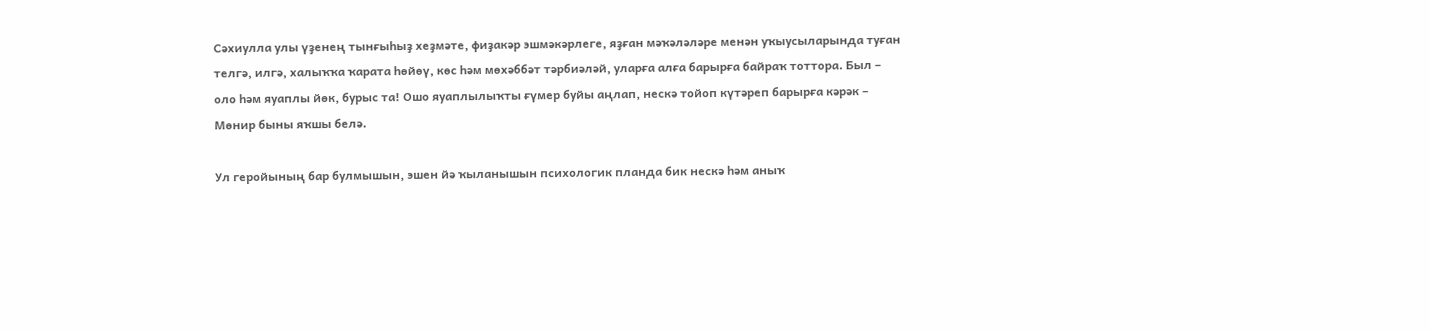Сәхиулла улы үҙенең тынғыһыҙ хеҙмәте, фиҙакәр эшмәкәрлеге, яҙған мәҡәләләре менән уҡыусыларында туған телгә, илгә, халыҡҡа ҡарата һөйөү, көс һәм мөхәббәт тәрбиәләй, уларға алға барырға байраҡ тоттора. Был – оло һәм яуаплы йөк, бурыс та! Ошо яуаплылыҡты ғүмер буйы аңлап, нескә тойоп күтәреп барырға кәрәк – Мөнир быны яҡшы белә.

Ул геройының бар булмышын, эшен йә ҡыланышын психологик планда бик нескә һәм аныҡ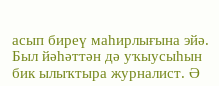асып биреү маһирлығына эйә. Был йәһәттән дә уҡыусыһын бик ылыҡтыра журналист. Ә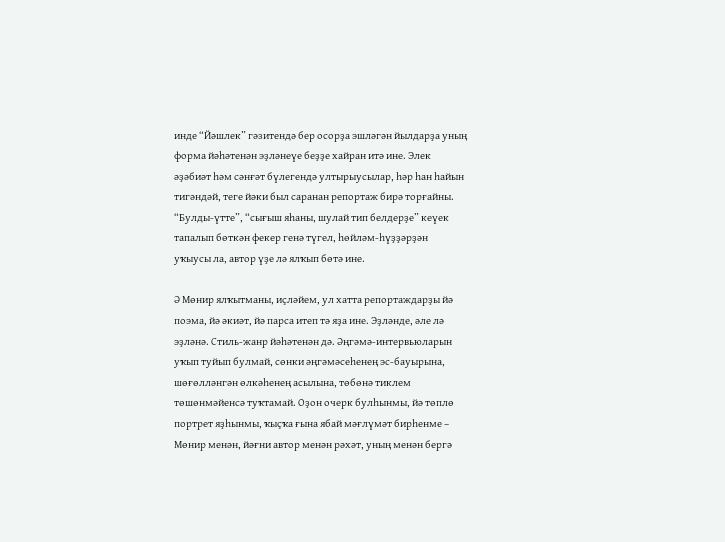инде “Йәшлек” гәзитендә бер осорҙа эшләгән йылдарҙа уның  форма йәһәтенән эҙләнеүе беҙҙе хайран итә ине. Элек әҙәбиәт һәм сәнғәт бүлегендә ултырыусылар, һәр һан һайын тигәндәй, теге йәки был саранан репортаж бирә торғайны. “Булды-үтте”, “сығыш яһаны, шулай тип белдерҙе” кеүек тапалып бөткән фекер генә түгел, һөйләм-һүҙҙәрҙән  уҡыусы ла, автор үҙе лә ялҡып бөтә ине.

Ә Мөнир ялҡытманы, иҫләйем, ул хатта репортаждарҙы йә поэма, йә әкиәт, йә парса итеп тә яҙа ине. Эҙләнде, әле лә эҙләнә. Стиль-жанр йәһәтенән дә. Әңгәмә-интервьюларын уҡып туйып булмай, сөнки әңгәмәсеһенең эс-бауырына, шөғөлләнгән өлкәһенең асылына, төбөнә тиклем төшөнмәйенсә туҡтамай. Оҙон очерк булһынмы, йә төплө портрет яҙһынмы, ҡыҫҡа ғына ябай мәғлүмәт бирһенме – Мөнир менән, йәғни автор менән рәхәт, уның менән бергә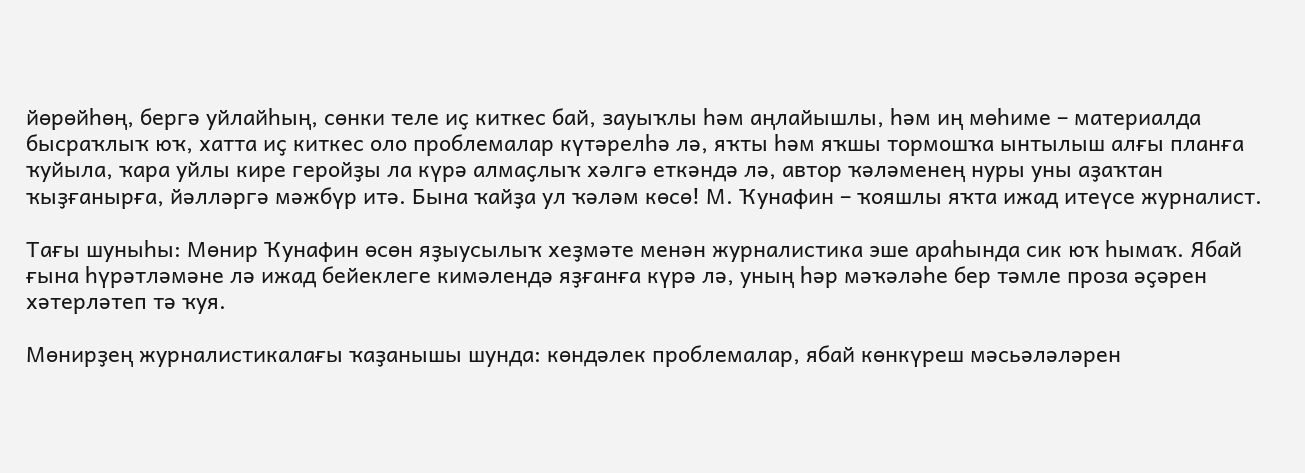йөрөйһөң, бергә уйлайһың, сөнки теле иҫ киткес бай, зауыҡлы һәм аңлайышлы, һәм иң мөһиме – материалда бысраҡлыҡ юҡ, хатта иҫ киткес оло проблемалар күтәрелһә лә, яҡты һәм яҡшы тормошҡа ынтылыш алғы планға ҡуйыла, ҡара уйлы кире геройҙы ла күрә алмаҫлыҡ хәлгә еткәндә лә, автор ҡәләменең нуры уны аҙаҡтан ҡыҙғанырға, йәлләргә мәжбүр итә. Бына ҡайҙа ул ҡәләм көсө! М. Ҡунафин – ҡояшлы яҡта ижад итеүсе журналист.

Тағы шуныһы: Мөнир Ҡунафин өсөн яҙыусылыҡ хеҙмәте менән журналистика эше араһында сик юҡ һымаҡ. Ябай ғына һүрәтләмәне лә ижад бейеклеге кимәлендә яҙғанға күрә лә, уның һәр мәҡәләһе бер тәмле проза әҫәрен хәтерләтеп тә ҡуя.

Мөнирҙең журналистикалағы ҡаҙанышы шунда: көндәлек проблемалар, ябай көнкүреш мәсьәләләрен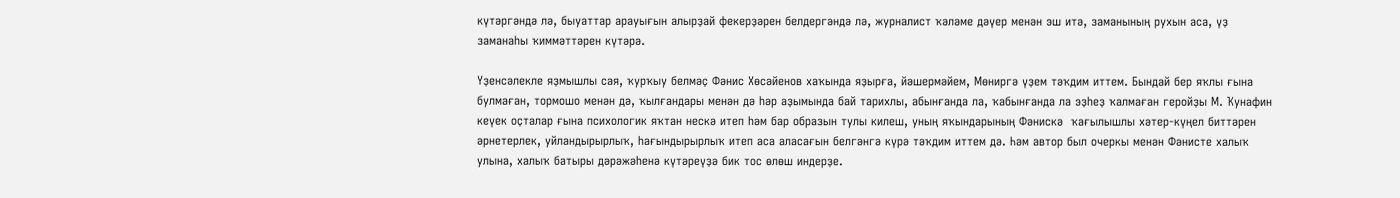күтәргәндә лә, быуаттар арауығын алырҙай фекерҙәрен белдергәндә лә, журналист ҡәләме дәүер менән эш итә, заманының рухын аса, үҙ заманаһы ҡиммәттәрен күтәрә.

Үҙенсәлекле яҙмышлы сая, ҡурҡыу белмәҫ Фәнис Хөсәйенов хаҡында яҙырға, йәшермәйем, Мөниргә үҙем тәҡдим иттем. Бындай бер яҡлы ғына булмаған, тормошо менән дә, ҡылғандары менән дә һәр аҙымында бай тарихлы, абынғанда ла, ҡабынғанда ла эҙһеҙ ҡалмаған геройҙы М. Ҡунафин кеүек оҫталар ғына психологик яҡтан нескә итеп һәм бар образын тулы килеш, уның яҡындарының Фәнискә  ҡағылышлы хәтер-күңел биттәрен әрнетерлек, уйландырырлыҡ, һағындырырлыҡ итеп аса аласағын белгәнгә күрә тәҡдим иттем дә. Һәм автор был очеркы менән Фәнисте халыҡ улына, халыҡ батыры дәрәжәһенә күтәреүҙә бик тос өлөш индерҙе.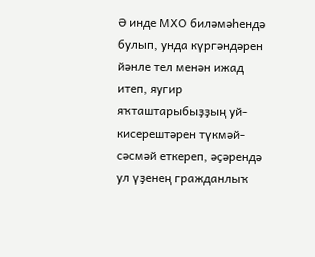Ә инде МХО биләмәһендә булып, унда күргәндәрен йәнле тел менән ижад итеп, яугир яҡташтарыбыҙҙың уй-кисерештәрен түкмәй-сәсмәй еткереп, әҫәрендә ул үҙенең гражданлыҡ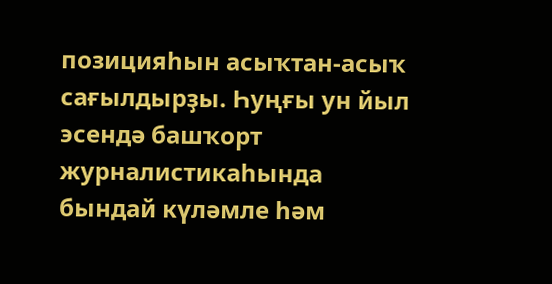позицияһын асыҡтан-асыҡ сағылдырҙы. Һуңғы ун йыл эсендә башҡорт журналистикаһында бындай күләмле һәм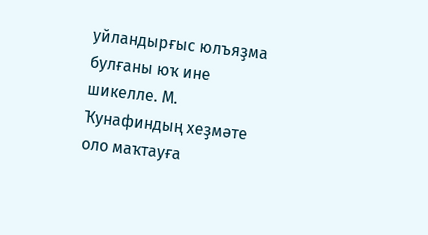уйландырғыс юлъяҙма булғаны юҡ ине шикелле. М. Ҡунафиндың хеҙмәте оло маҡтауға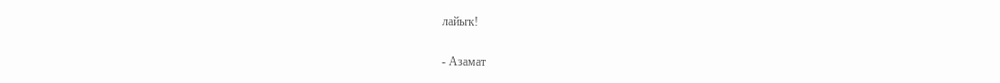лайыҡ!

- Азамат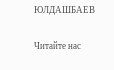ЮЛДАШБАЕВ

Читайте нас